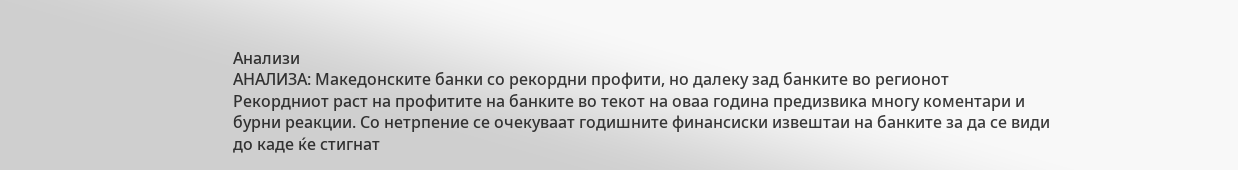Анализи
АНАЛИЗА: Македонските банки со рекордни профити, но далеку зад банките во регионот
Рекордниот раст на профитите на банките во текот на оваа година предизвика многу коментари и бурни реакции. Со нетрпение се очекуваат годишните финансиски извештаи на банките за да се види до каде ќе стигнат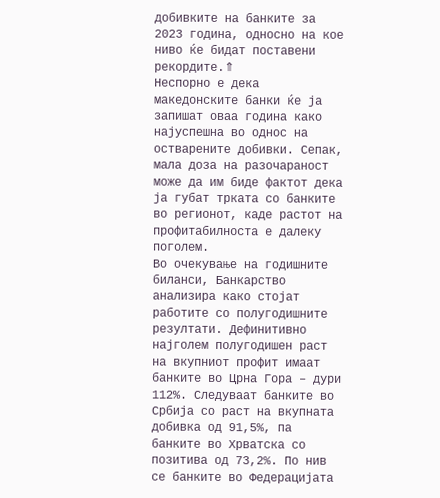добивките на банките за 2023 година, односно на кое ниво ќе бидат поставени рекордите.⇑
Неспорно е дека македонските банки ќе ја запишат оваа година како најуспешна во однос на остварените добивки. Сепак, мала доза на разочараност може да им биде фактот дека ја губат трката со банките во регионот, каде растот на профитабилноста е далеку поголем.
Во очекување на годишните биланси, Банкарство анализира како стојат работите со полугодишните резултати. Дефинитивно најголем полугодишен раст на вкупниот профит имаат банките во Црна Гора – дури 112%. Следуваат банките во Србија со раст на вкупната добивка од 91,5%, па банките во Хрватска со позитива од 73,2%. По нив се банките во Федерацијата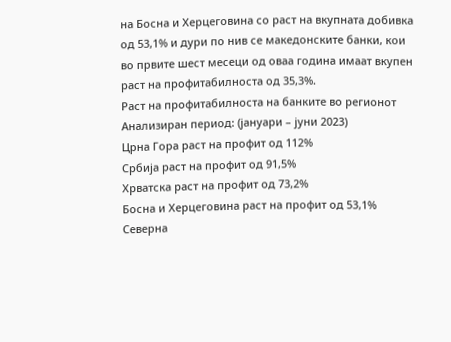на Босна и Херцеговина со раст на вкупната добивка од 53,1% и дури по нив се македонските банки, кои во првите шест месеци од оваа година имаат вкупен раст на профитабилноста од 35,3%.
Раст на профитабилноста на банките во регионот
Анализиран период: (јануари – јуни 2023)
Црна Гора раст на профит од 112%
Србија раст на профит од 91,5%
Хрватска раст на профит од 73,2%
Босна и Херцеговина раст на профит од 53,1%
Северна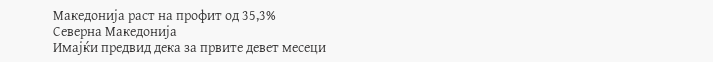Македонија раст на профит од 35,3%
Северна Македонија
Имајќи предвид дека за првите девет месеци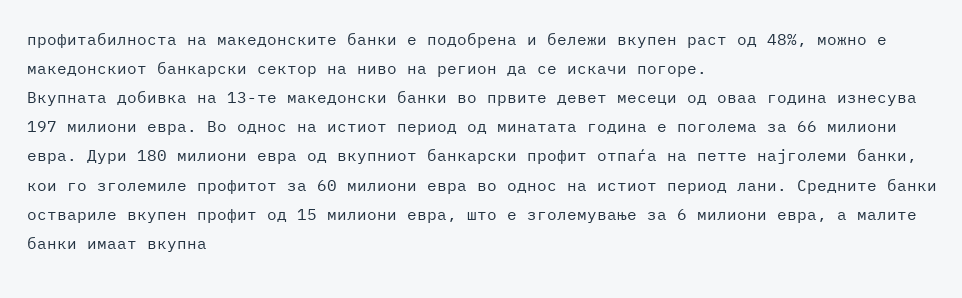профитабилноста на македонските банки е подобрена и бележи вкупен раст од 48%, можно е македонскиот банкарски сектор на ниво на регион да се искачи погоре.
Вкупната добивка на 13-те македонски банки во првите девет месеци од оваа година изнесува 197 милиони евра. Во однос на истиот период од минатата година е поголема за 66 милиони евра. Дури 180 милиони евра од вкупниот банкарски профит отпаѓа на петте најголеми банки, кои го зголемиле профитот за 60 милиони евра во однос на истиот период лани. Средните банки оствариле вкупен профит од 15 милиони евра, што е зголемување за 6 милиони евра, а малите банки имаат вкупна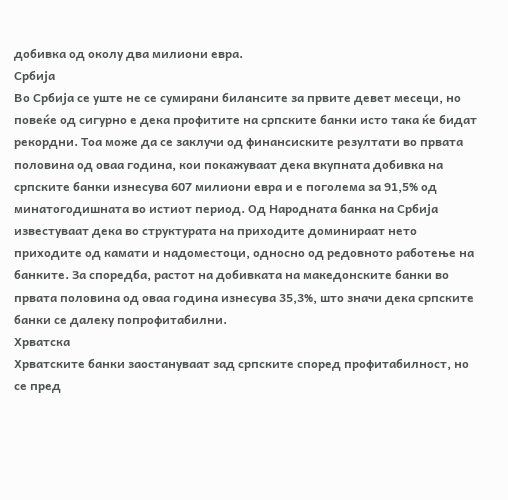добивка од околу два милиони евра.
Србија
Во Србија се уште не се сумирани билансите за првите девет месеци, но повеќе од сигурно е дека профитите на српските банки исто така ќе бидат рекордни. Тоа може да се заклучи од финансиските резултати во првата половина од оваа година, кои покажуваат дека вкупната добивка на српските банки изнесува 607 милиони евра и е поголема за 91,5% од минатогодишната во истиот период. Од Народната банка на Србија известуваат дека во структурата на приходите доминираат нето приходите од камати и надоместоци, односно од редовното работење на банките. За споредба, растот на добивката на македонските банки во првата половина од оваа година изнесува 35,3%, што значи дека српските банки се далеку попрофитабилни.
Хрватска
Хрватските банки заостануваат зад српските според профитабилност, но се пред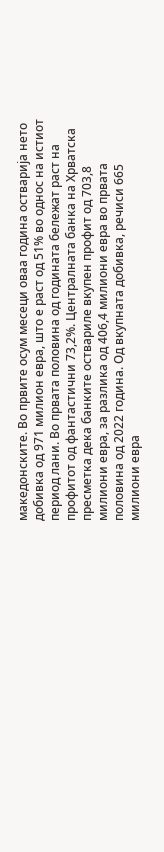македонските. Во првите осум месеци оваа година остварија нето добивка од 971 милион евра, што е раст од 51% во однос на истиот период лани. Во првата половина од годината бележат раст на профитот од фантастични 73,2%. Централната банка на Хрватска пресметка дека банките оствариле вкупен профит од 703,8 милиони евра, за разлика од 406,4 милиони евра во првата половина од 2022 година. Од вкупната добивка, речиси 665 милиони евра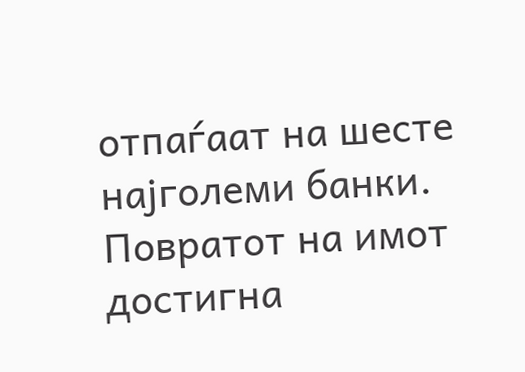отпаѓаат на шесте најголеми банки. Повратот на имот достигна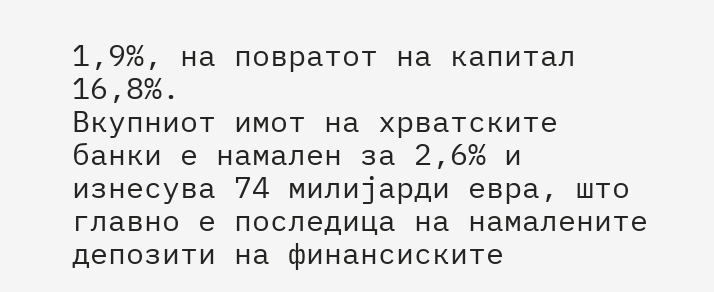1,9%, на повратот на капитал 16,8%.
Вкупниот имот на хрватските банки е намален за 2,6% и изнесува 74 милијарди евра, што главно е последица на намалените депозити на финансиските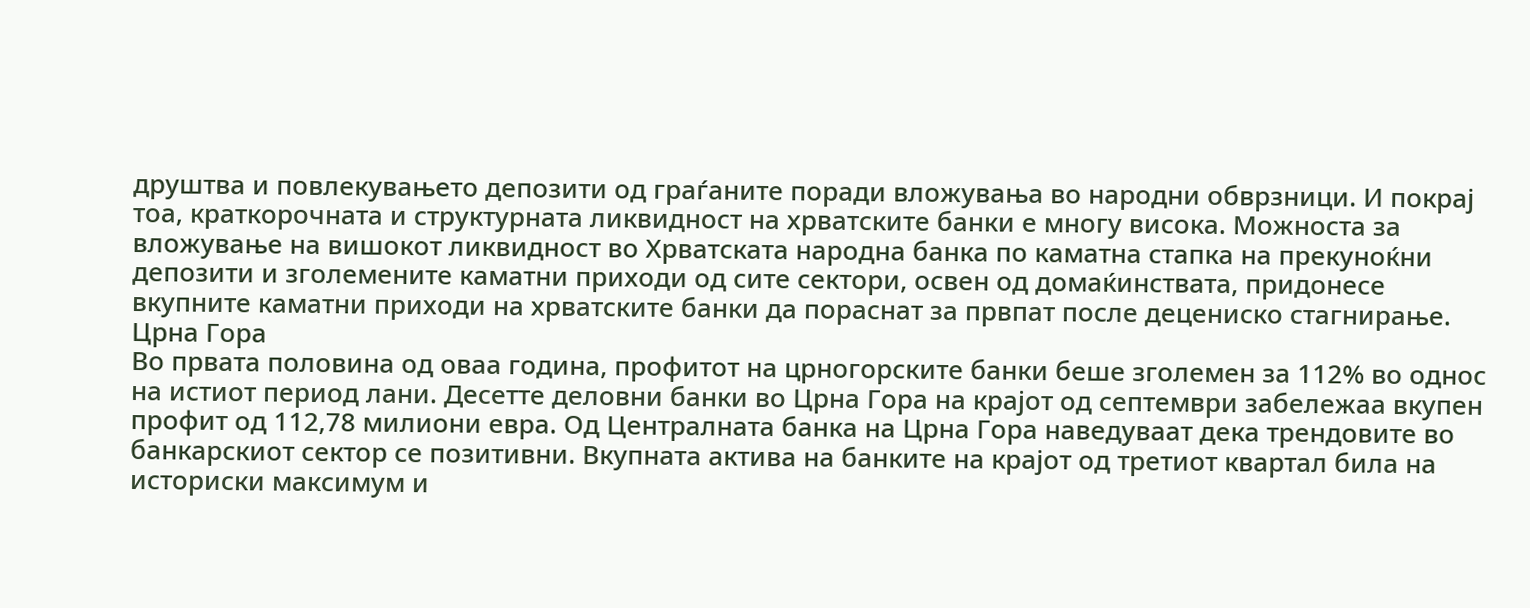друштва и повлекувањето депозити од граѓаните поради вложувања во народни обврзници. И покрај тоа, краткорочната и структурната ликвидност на хрватските банки е многу висока. Можноста за вложување на вишокот ликвидност во Хрватската народна банка по каматна стапка на прекуноќни депозити и зголемените каматни приходи од сите сектори, освен од домаќинствата, придонесе вкупните каматни приходи на хрватските банки да пораснат за првпат после децениско стагнирање.
Црна Гора
Во првата половина од оваа година, профитот на црногорските банки беше зголемен за 112% во однос на истиот период лани. Десетте деловни банки во Црна Гора на крајот од септември забележаа вкупен профит од 112,78 милиони евра. Од Централната банка на Црна Гора наведуваат дека трендовите во банкарскиот сектор се позитивни. Вкупната актива на банките на крајот од третиот квартал била на историски максимум и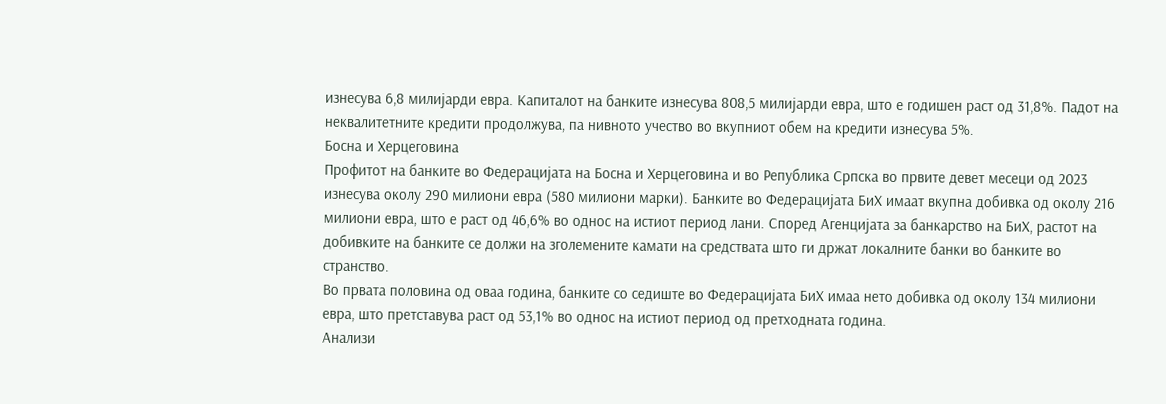изнесува 6,8 милијарди евра. Капиталот на банките изнесува 808,5 милијарди евра, што е годишен раст од 31,8%. Падот на неквалитетните кредити продолжува, па нивното учество во вкупниот обем на кредити изнесува 5%.
Босна и Херцеговина
Профитот на банките во Федерацијата на Босна и Херцеговина и во Република Српска во првите девет месеци од 2023 изнесува околу 290 милиони евра (580 милиони марки). Банките во Федерацијата БиХ имаат вкупна добивка од околу 216 милиони евра, што е раст од 46,6% во однос на истиот период лани. Според Агенцијата за банкарство на БиХ, растот на добивките на банките се должи на зголемените камати на средствата што ги држат локалните банки во банките во странство.
Во првата половина од оваа година, банките со седиште во Федерацијата БиХ имаа нето добивка од околу 134 милиони евра, што претставува раст од 53,1% во однос на истиот период од претходната година.
Анализи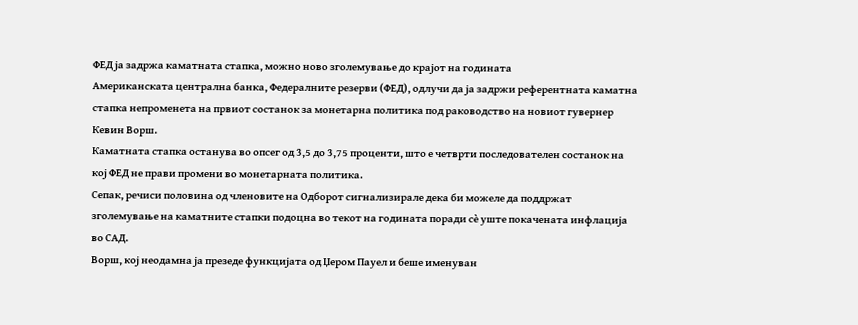ФЕД ја задржа каматната стапка, можно ново зголемување до крајот на годината
Американската централна банка, Федералните резерви (ФЕД), одлучи да ја задржи референтната каматна стапка непроменета на првиот состанок за монетарна политика под раководство на новиот гувернер Кевин Ворш.
Каматната стапка останува во опсег од 3,5 до 3,75 проценти, што е четврти последователен состанок на кој ФЕД не прави промени во монетарната политика.
Сепак, речиси половина од членовите на Одборот сигнализирале дека би можеле да поддржат зголемување на каматните стапки подоцна во текот на годината поради сè уште покачената инфлација во САД.
Ворш, кој неодамна ја презеде функцијата од Џером Пауел и беше именуван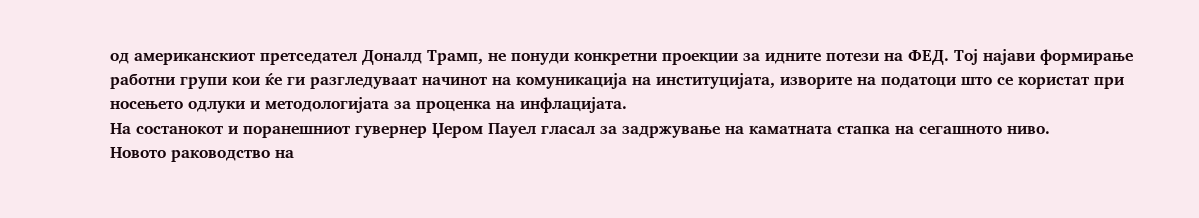од американскиот претседател Доналд Трамп, не понуди конкретни проекции за идните потези на ФЕД. Тој најави формирање работни групи кои ќе ги разгледуваат начинот на комуникација на институцијата, изворите на податоци што се користат при носењето одлуки и методологијата за проценка на инфлацијата.
На состанокот и поранешниот гувернер Џером Пауел гласал за задржување на каматната стапка на сегашното ниво.
Новото раководство на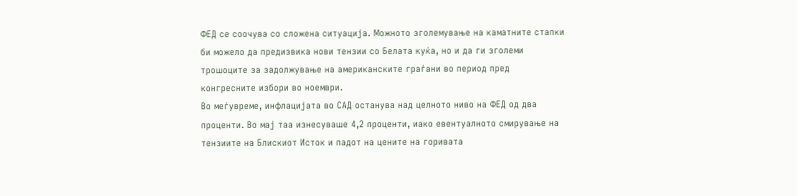ФЕД се соочува со сложена ситуација. Можното зголемување на каматните стапки би можело да предизвика нови тензии со Белата куќа, но и да ги зголеми трошоците за задолжување на американските граѓани во период пред конгресните избори во ноември.
Во меѓувреме, инфлацијата во САД останува над целното ниво на ФЕД од два проценти. Во мај таа изнесуваше 4,2 проценти, иако евентуалното смирување на тензиите на Блискиот Исток и падот на цените на горивата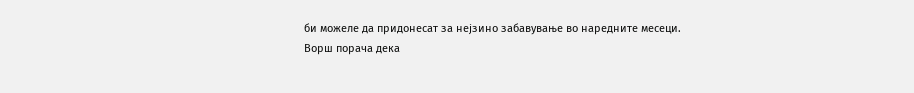би можеле да придонесат за нејзино забавување во наредните месеци.
Ворш порача дека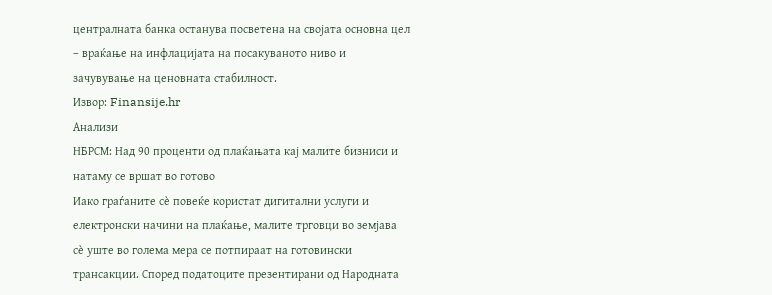централната банка останува посветена на својата основна цел – враќање на инфлацијата на посакуваното ниво и зачувување на ценовната стабилност.
Извор: Finansije.hr
Анализи
НБРСМ: Над 90 проценти од плаќањата кај малите бизниси и натаму се вршат во готово
Иако граѓаните сè повеќе користат дигитални услуги и електронски начини на плаќање, малите трговци во земјава сè уште во голема мера се потпираат на готовински трансакции. Според податоците презентирани од Народната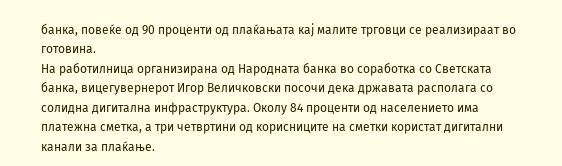банка, повеќе од 90 проценти од плаќањата кај малите трговци се реализираат во готовина.
На работилница организирана од Народната банка во соработка со Светската банка, вицегувернерот Игор Величковски посочи дека државата располага со солидна дигитална инфраструктура. Околу 84 проценти од населението има платежна сметка, а три четвртини од корисниците на сметки користат дигитални канали за плаќање.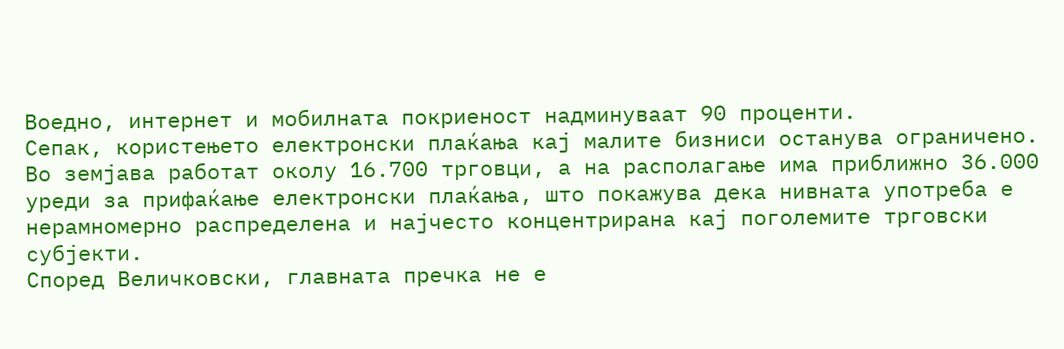Воедно, интернет и мобилната покриеност надминуваат 90 проценти.
Сепак, користењето електронски плаќања кај малите бизниси останува ограничено. Во земјава работат околу 16.700 трговци, а на располагање има приближно 36.000 уреди за прифаќање електронски плаќања, што покажува дека нивната употреба е нерамномерно распределена и најчесто концентрирана кај поголемите трговски субјекти.
Според Величковски, главната пречка не е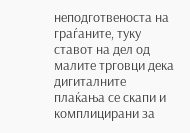неподготвеноста на граѓаните, туку ставот на дел од малите трговци дека дигиталните плаќања се скапи и комплицирани за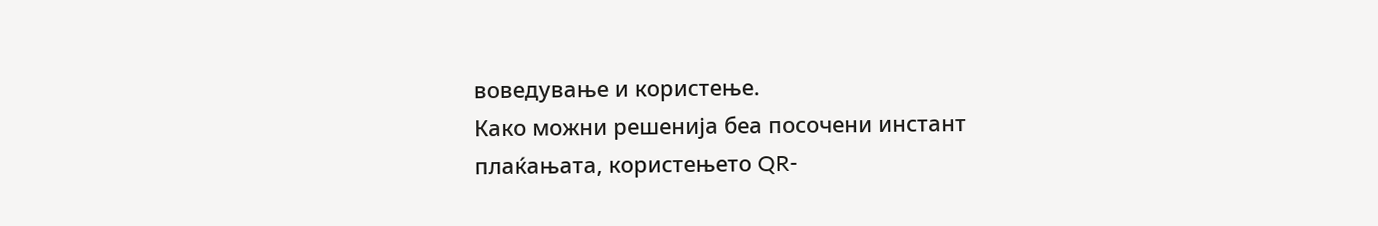воведување и користење.
Како можни решенија беа посочени инстант плаќањата, користењето QR-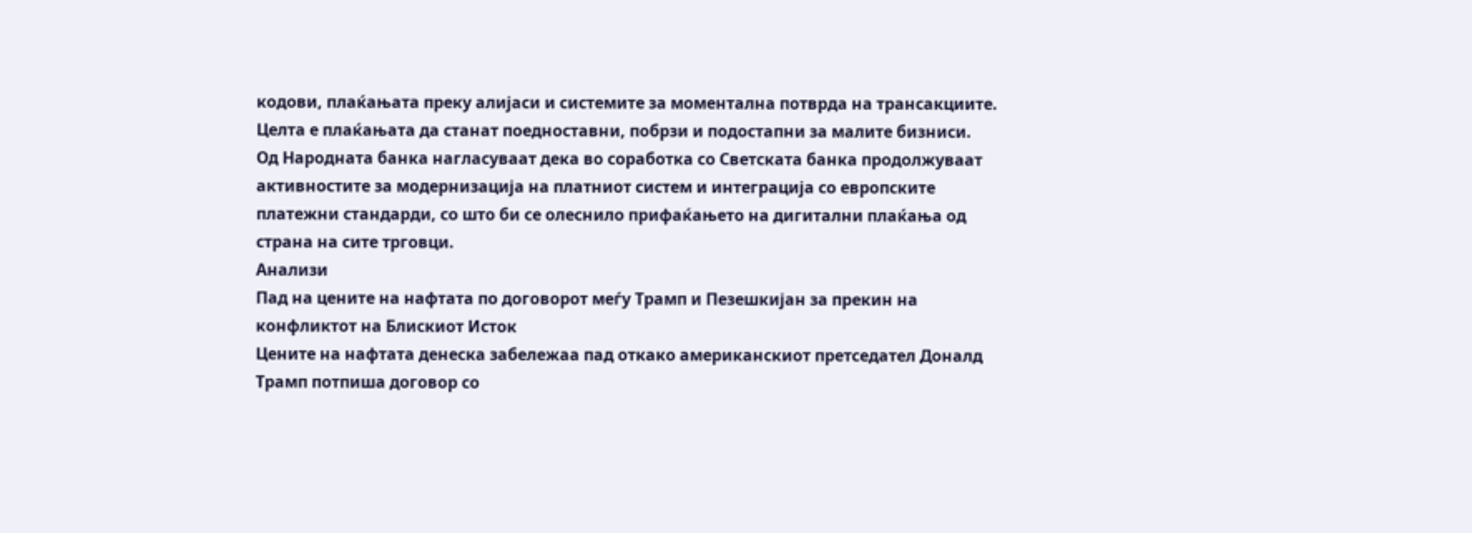кодови, плаќањата преку алијаси и системите за моментална потврда на трансакциите. Целта е плаќањата да станат поедноставни, побрзи и подостапни за малите бизниси.
Од Народната банка нагласуваат дека во соработка со Светската банка продолжуваат активностите за модернизација на платниот систем и интеграција со европските платежни стандарди, со што би се олеснило прифаќањето на дигитални плаќања од страна на сите трговци.
Анализи
Пад на цените на нафтата по договорот меѓу Трамп и Пезешкијан за прекин на конфликтот на Блискиот Исток
Цените на нафтата денеска забележаа пад откако американскиот претседател Доналд Трамп потпиша договор со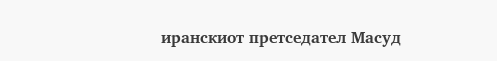иранскиот претседател Масуд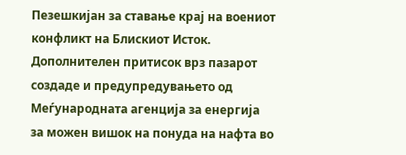Пезешкијан за ставање крај на воениот конфликт на Блискиот Исток. Дополнителен притисок врз пазарот создаде и предупредувањето од Меѓународната агенција за енергија за можен вишок на понуда на нафта во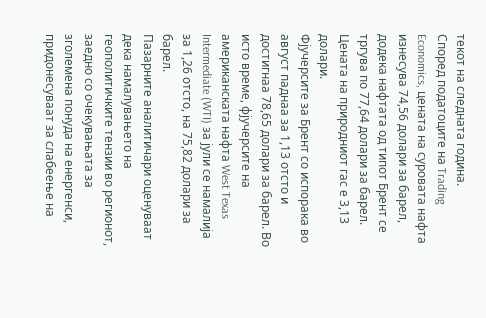текот на следната година.
Според податоците на Trading Economics, цената на суровата нафта изнесува 74,56 долари за барел, додека нафтата од типот Брент се тргува по 77,64 долари за барел. Цената на природниот гас е 3,13 долари.
Фјучерсите за Брент со испорака во август паднаа за 1,13 отсто и достигнаа 78,65 долари за барел. Во исто време, фјучерсите на американската нафта West Texas Intermediate (WTI) за јули се намалија за 1,26 отсто, на 75,82 долари за барел.
Пазарните аналитичари оценуваат дека намалувањето на геополитичките тензии во регионот, заедно со очекувањата за зголемена понуда на енергенси, придонесуваат за слабеење на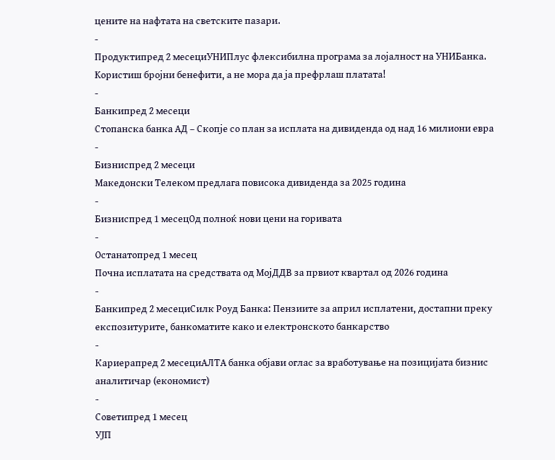цените на нафтата на светските пазари.
-
Продуктипред 2 месециУНИПлус флексибилна програма за лојалност на УНИБанка. Kористиш бројни бенефити, а не мора да ја префрлаш платата!
-
Банкипред 2 месеци
Стопанска банка АД – Скопје со план за исплата на дивиденда од над 16 милиони евра
-
Бизниспред 2 месеци
Македонски Телеком предлага повисока дивиденда за 2025 година
-
Бизниспред 1 месецОд полноќ нови цени на горивата
-
Останатопред 1 месец
Почна исплатата на средствата од МојДДВ за првиот квартал од 2026 година
-
Банкипред 2 месециСилк Роуд Банка: Пензиите за април исплатени, достапни преку експозитурите, банкоматите како и електронското банкарство
-
Кариерапред 2 месециАЛТА банка објави оглас за вработување на позицијата бизнис аналитичар (економист)
-
Советипред 1 месец
УЈП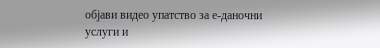објави видео упатство за е-даночни услуги и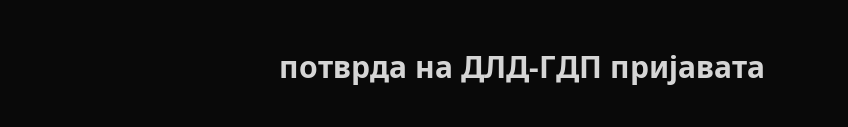потврда на ДЛД-ГДП пријавата